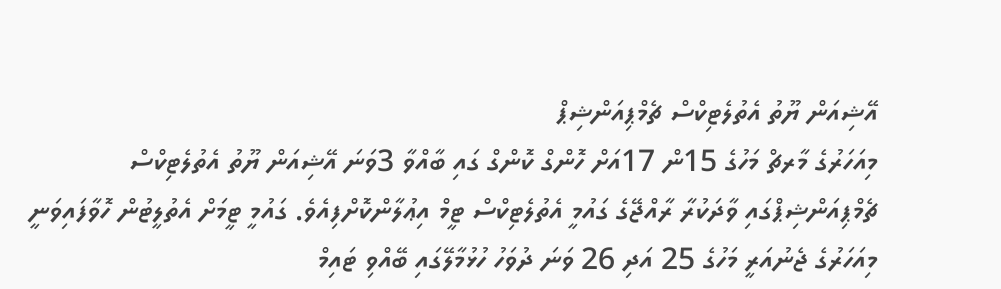އޭޝިއަން ޔޫތު އެތުލެޓިކްސް ޗެމްޕިއަންޝިޕް
މިއަހަރުގެ މާރޗް މަހުގެ 15ން 17އަށް ހޮންގް ކޮންގް ގައި ބާއްވާ 3ވަނަ އޭޝިއަން ޔޫތު އެތުލެޓިކްސް ޗެމްޕިއަންޝިޕްގައި ވާދަކުރާ ރާއްޖޭގެ ގައުމީ އެތުލެޓިކްސް ޓީމް އިޢުލާންކޮށްފިއެވެ. ގައުމީ ޓީމަށް އެތުލީޓުން ހޮވާފައިވަނީ މިއަހަރުގެ ޖެނުއަރީ މަހުގެ 25 އަދި 26 ވަނަ ދުވަހު ހުޅުމާލޭގައި ބޭއްވި ޓައިމް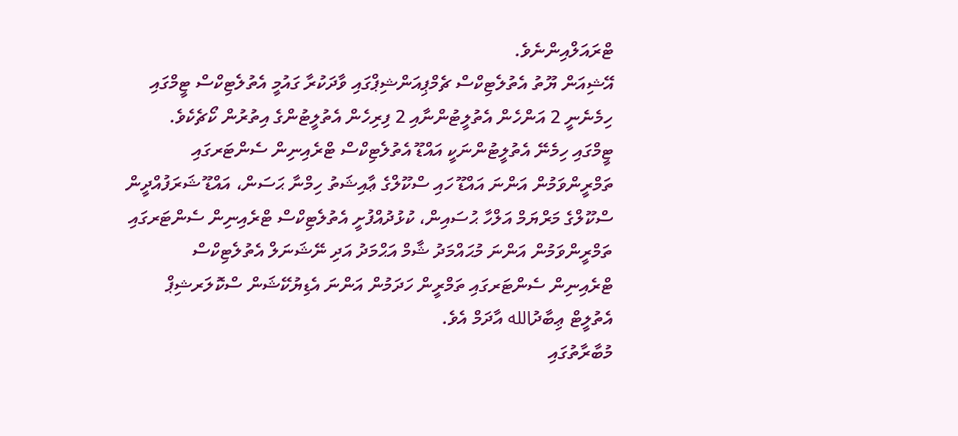ޓްރައަލްއިންނެވެ.
އޭޝިއަން ޔޫތު އެތުލެޓިކްސް ޗެމްޕިއަންޝިޕްގައި ވާދަކުރާ ގައުމީ އެތުލެޓިކްސް ޓީމްގައި ހިމެނެނީ 2 އަންހެން އެތުލީޓުންނާއި 2 ފިރިހެން އެތުލީޓުންގެ އިތުރުން ކޯޗެކެވެ. ޓީމްގައި ހިމެނޭ އެތުލީޓުންނަކީ އައްޑޫ އެތުލެޓިކްސް ޓްރެއިނިން ސެންޓަރގައި ތަމްރީންވަމުން އަންނަ އައްޑޫ ހައި ސްކޫލްގެ ޢާއިޝަތު ހިމްނާ ޙަސަން، އައްޑޫ ޝަރަފުއްދީން ސްކޫލްގެ މަރްޔަމް އަލްހާ ޙުސައިން، ކުޅުދުއްފުށީ އެތުލެޓިކްސް ޓްރެއިނިން ސެންޓަރގައި ތަމްރީންވަމުން އަންނަ މުޙައްމަދު ޝާމް އަޙްމަދު އަދި ނޭޝަނަލް އެތުލެޓިކްސް ޓްރެއިނިން ސެންޓަރގައި ތަމްރީން ހަދަމުން އަންނަ އެޑިޔުކޭޝަން ސްކޮލަރޝިޕް އެތުލީޓް ޢިބާދުالله އާދަމް އެވެ.
މުބާރާތުގައި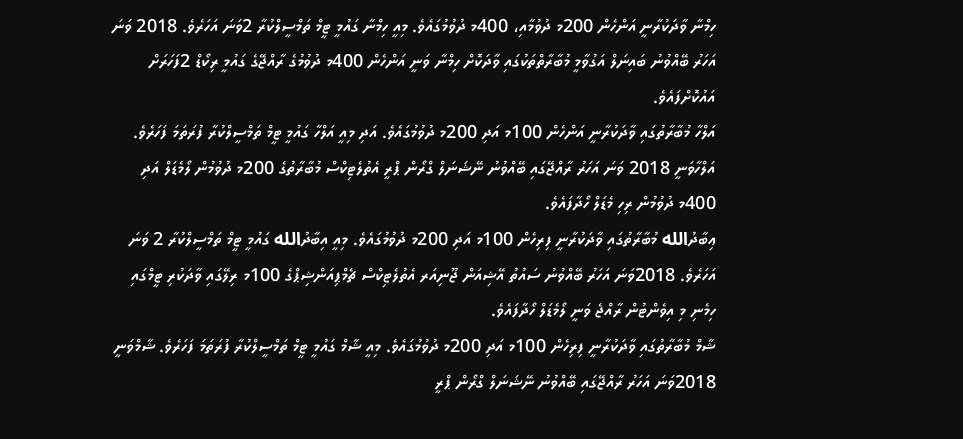ހިމްނާ ވާދަކުރާނީ އަންހެން 200މ ދުވުމާއި، 400މ ދުވުމުގައެވެ. މިއީ ހިމްނާ ގައުމީ ޓީމް ތަމްސީލްކުރާ 2ވަނަ އަހަރެވެ. 2018 ވަނަ އަހަރު ބޭއްވުނު ބައިނަލް އަގުވާމީ މުބާރާތްތަކުގައި ވާދަކޮށް ހިމްނާ ވަނީ އަންހެން 400މ ދުވުމުގެ ރާއްޖޭގެ ގައުމީ ރިކޯޑް 2ފަހަރަށް އައުކޮށްފައެވެ.
އަލްހާ މުބާރާތުގައި ވާދަކުރާނީ އަންހެން 100މ އަދި 200މ ދުވުމުގައެވެ. އަދި މިއީ އަލްހާ ގައުމީ ޓީމް ތަމްސީލްކުރާ ފުރަތަމަ ފަހަރެވެ. އަލްހާވަނީ 2018 ވަނަ އަހަރު ރާއްޖޭގައި ބޭއްވުނު ނޭޝަނަލް ގްރޯން ޕްރީ އެތުލެޓިކްސް މުބާރާތުގެ 200މ ދުވުމުން ލޯމެޑަލް އަދި 400މ ދުވުމުން ރިހި މެޑަލް ހޯދާފައެވެ.
ޢިބާދުالله މުބާރާތުގައި ވާދަކުރާނީ ފިރިހެން 100މ އަދި 200މ ދުވުމުގައެވެ. މިއީ އިބާދުالله ގައުމީ ޓީމް ތަމްސީލްކުރާ 2 ވަނަ އަހަރެވެ. 2018ވަނަ އަހަރު ބޭއްވުނު ސައުތު އޭޝިއަން ޖޫނިއަރ އެތުލެޓިކްސް ޗެމްޕިއަންޝިޕްގެ 100މ ރިލޭގައި ވާދަކުރި ޓީމްގައި ހިމެނި މި އިވެންޓުން ރާއްޖެ ވަނީ ލޯމެޑަލް ހޯދާފައެވެ.
ޝާމް މުބާރާތުގައި ވާދަކުރާނީ ފިރިހެން 100މ އަދި 200މ ދުވުމުގައެވެ. މިއީ ޝާމް ގައުމީ ޓީމް ތަމްސީލްކުރާ ފުރަތަމަ ފަހަރެވެ. ޝާމްވަނީ 2018ވަނަ އަހަރު ރާއްޖޭގައި ބޭއްވުނު ނޭޝަނަލް ގްރޯން ޕްރީ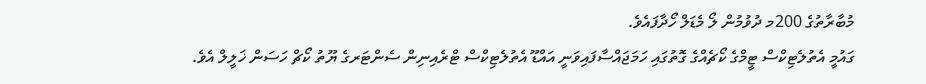މުބާރާތުގެ 200މ ދުވުމުން ލޯ މެޑަލް ހޯދާފައެވެ.
ގައުމީ އެތުލެޓިކްސް ޓީމްގެ ކޯޗެއްގެ ގޮތުގައި ހަމަޖައްސާފައިވަނީ އައްޑޫ އެތުލެޓިކްސް ޓްރެއިނިން ސެންޓަރގެ ޔޫތު ކޯޗް ހަސަން ޚަލީލް އެވެ.